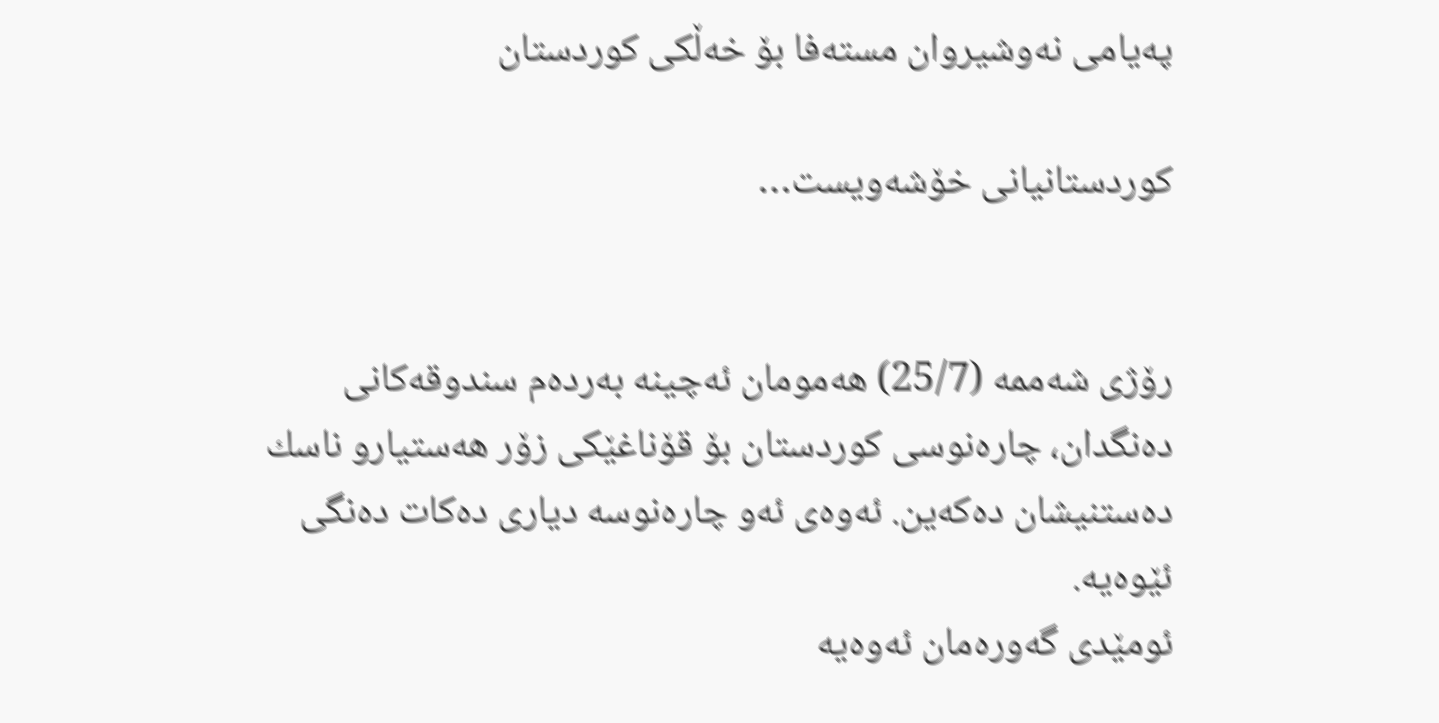په‌یامی‌ نه‌وشیروان مسته‌فا بۆ خه‌ڵكی‌ كوردستان

كوردستانیانی‌ خۆشه‌ویست…


رۆژی‌ شه‌ممه‌ (25/7) هه‌مومان ئه‌چینه‌ به‌رده‌م سندوقه‌كانی‌ ده‌نگدان، چاره‌نوسی‌ كوردستان بۆ قۆناغێكی‌ زۆر هه‌ستیارو ناسك ده‌ستنیشان ده‌كه‌ین. ئه‌وه‌ی‌ ئه‌و چاره‌نوسه‌ دیاری‌ ده‌كات ده‌نگی‌ ئێوه‌یه‌.
ئومێدی‌ گه‌وره‌مان ئه‌وه‌یه‌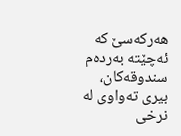هه‌ركه‌سێ‌ كه‌ ئه‌چێته‌ به‌رده‌م سندوقه‌كان، بیری‌ ته‌واوی‌ له‌ نرخی‌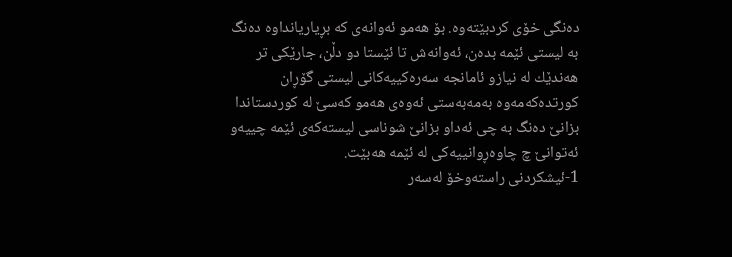ده‌نگی‌ خۆی‌ كردبێته‌وه‌. بۆ هه‌مو ئه‌وانه‌ی‌ كه‌ بڕیاریانداوه‌ ده‌نگ به‌ لیستی‌ ئێمه‌ بده‌ن، ئه‌وانه‌ش تا ئێستا دو دڵن، جارێكی‌ تر هه‌ندێك له‌ نیازو ئامانجه‌ سه‌ره‌كییه‌كانی‌ لیستی‌ گۆڕان كورتده‌كه‌مه‌وه‌ به‌مه‌به‌ستی‌ ئه‌وه‌ی‌ هه‌مو كه‌سێ له‌ كوردستاندا بزانێ‌ ده‌نگ به‌ چی‌ ئه‌داو بزانێ شوناسی‌ لیسته‌كه‌ی‌ ئێمه‌ چییه‌و ئه‌توانێ‌ چ چاوه‌ڕوانییه‌كی‌ له‌ ئێمه‌ هه‌بێت.
1-ئیشكردنی‌ راسته‌وخۆ له‌سه‌ر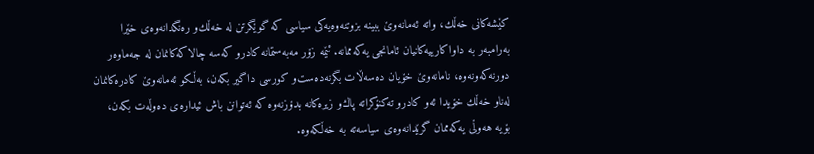كێشه‌كانی‌ خه‌ڵك، واته‌ ئه‌مانه‌وێ‌ ببینه‌ بزوتنه‌وه‌یه‌كی‌ سیاسی‌ كه‌ گوێگرتن له‌ خه‌ڵك‌و ره‌نگدانه‌وه‌ی‌ خێرا به‌رامبه‌ر به‌ داواكارییه‌كانیان ئامانجی‌ یه‌كه‌ممانه‌. ئێمه‌ زۆر مه‌به‌ستمانه‌ كادرو كه‌سه‌ چالاكه‌كانمان له‌ جه‌ماوه‌ر دورنه‌كه‌ونه‌وه‌، نامانه‌وێ‌ خۆیان ده‌سه‌ڵات بگرنه‌ده‌ست‌و كورسی‌ داگیر بكه‌ن، به‌ڵكو ئه‌مانه‌وێ‌ كادره‌كانمان له‌ناو خه‌ڵك خۆیدا ئه‌و كادرو ته‌كنۆكراته‌ پاك‌و زیره‌كانه‌ بدۆزنه‌وه‌ كه‌ ئه‌توانن باش ئیداره‌ی‌ ده‌وڵه‌ت بكه‌ن، بۆیه‌ هه‌وڵی‌ یه‌كه‌ممان گرێدانه‌وه‌ی‌ سیاسه‌ته‌ به‌ خه‌ڵكه‌وه‌.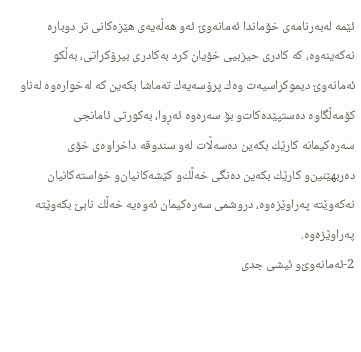ئێمه‌ له‌به‌رنامه‌ی‌ خۆماندا ئه‌مانه‌وێ‌ ئه‌و هه‌ڵه‌یه‌ی هێزه‌كانی‌ تر دوباره‌ نه‌كه‌ینه‌وه‌، كه‌ كادری‌ حیزبیی‌ خۆیان كرد به‌كادری‌ بیرۆكراتی‌، به‌ڵكو ئه‌مانه‌وێ‌ دیموكراسیه‌ت وه‌ك پرۆسه‌یه‌ك ته‌ماشا بكه‌ین كه‌ له‌خواره‌وه‌ له‌ناو كۆمه‌ڵگاوه‌ ده‌ستپێده‌كات‌و بۆ سه‌ره‌وه‌ ئه‌ڕوا، به‌كورتی‌ ئامانجی‌ سه‌ره‌كیمانه‌ كارێك بكه‌ین ده‌سه‌ڵات له‌و سندوقه‌ داخراوه‌ی‌ خۆی‌ ده‌ربهێنین‌و كارێك بكه‌ین ده‌نگی‌ خه‌لًك‌و كێشه‌كانیان‌و خواسته‌كانیان نه‌كه‌وێته‌ په‌راوێزه‌وه‌، دروشمی‌ سه‌ره‌كیمان ئه‌وه‌یه‌ خه‌ڵك نابێ بكه‌وێته‌ په‌راوێزه‌وه‌.
2-ئه‌مانه‌وێ‌‌و ئیشی‌ جدی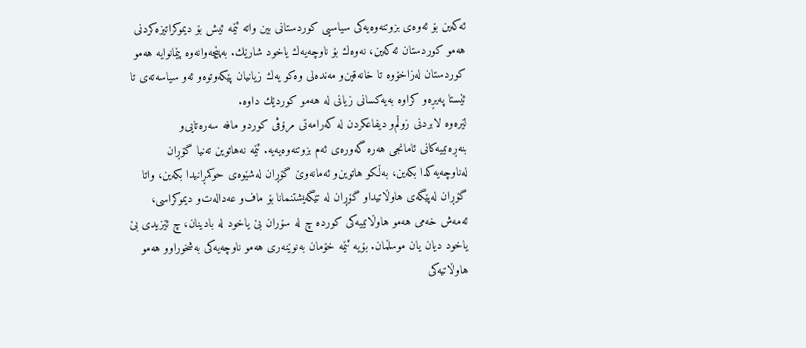ئه‌كه‌ین بۆ ئه‌وه‌ی‌ بزوتنه‌وه‌یه‌كی‌ سیاسیی‌ كوردستانی‌ بین واته‌ ئێمه‌ ئیش بۆ دیموكراتیزه‌كردنی‌ هه‌مو كوردستان ئه‌كه‌ین، نه‌وه‌ك بۆ ناوچه‌یه‌ك یاخود شارێك. به‌پێچه‌وانه‌وه‌ پێمانوایه‌ هه‌مو كوردستان له‌زاخۆوه‌ تا خانه‌قین‌و مه‌نده‌لی‌ وه‌كو یه‌ك زیانیان پێكه‌وتوه‌و ئه‌و سیاسه‌ته‌ی‌ تا ئێستا په‌یڕه‌و كراوه‌ به‌یه‌كسانی‌ زیانی‌ له‌ هه‌مو كوردێك داوه‌.
لێره‌وه‌ لابردنی‌ زوڵم‌و دیفاعكردن له‌ كه‌رامه‌تی‌ مرۆڤی‌ كوردو مافه‌ سه‌ره‌تایی‌و بنه‌ڕه‌تییه‌كانی‌ ئامانجی‌ هه‌ره‌ گه‌وره‌ی‌ ئه‌م بزوتنه‌وه‌یه‌یه‌. ئێمه‌ نه‌هاتوین ته‌نیا گۆڕان له‌ناوچه‌یه‌كدا بكه‌ین، به‌ڵكو هاتوین‌و ئه‌مانه‌وێ‌ گۆڕان له‌شێوه‌ی‌ حوكمڕانیدا بكه‌ین، واتا گۆڕان له‌پێگه‌ی‌ هاوڵاتیدا‌و گۆڕان له‌ تێگه‌یشتنمانا بۆ ماف‌و عه‌داله‌ت‌و دیموكراسی‌، ئه‌مه‌ش خه‌می‌ هه‌مو هاوڵاتییه‌كی‌ كورده‌ چ له‌ سۆران بێ‌ یاخود له‌ بادینان، چ ئێزیدی‌ بێ یاخود دیان یان موسڵمان. بۆیه‌ ئێمه‌ خۆمان به‌نوێنه‌ری‌ هه‌مو ناوچه‌یه‌كی‌ به‌شخوراو‌و هه‌مو هاوڵاتیه‌كی‌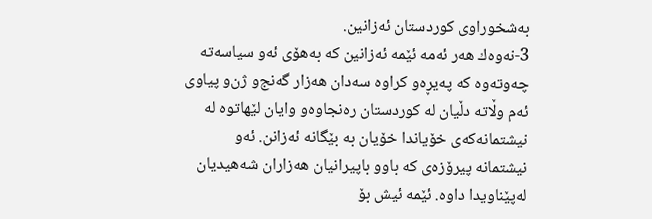به‌شخوراوی‌ كوردستان ئه‌زانین.
3-نه‌وه‌ك هه‌ر ئه‌مه‌ ئێمه‌ ئه‌زانین كه‌ به‌هۆی‌ ئه‌و سیاسه‌ته‌ چه‌وته‌وه‌ كه‌ په‌یڕه‌و كراوه‌ سه‌دان هه‌زار گه‌نج‌و ژن‌و پیاوی‌ ئه‌م وڵاته‌ دڵیان له‌ كوردستان ره‌نجاوه‌و وایان لێهاتوه‌ له‌ نیشتمانه‌كه‌ی‌ خۆیاندا خۆیان به‌ بێگانه‌ ئه‌زانن. ئه‌و نیشتمانه‌ پیرۆزه‌ی‌ كه‌ باو‌و باپیرانیان هه‌زاران شه‌هیدیان له‌پێناویدا داوه‌. ئێمه‌ ئیش بۆ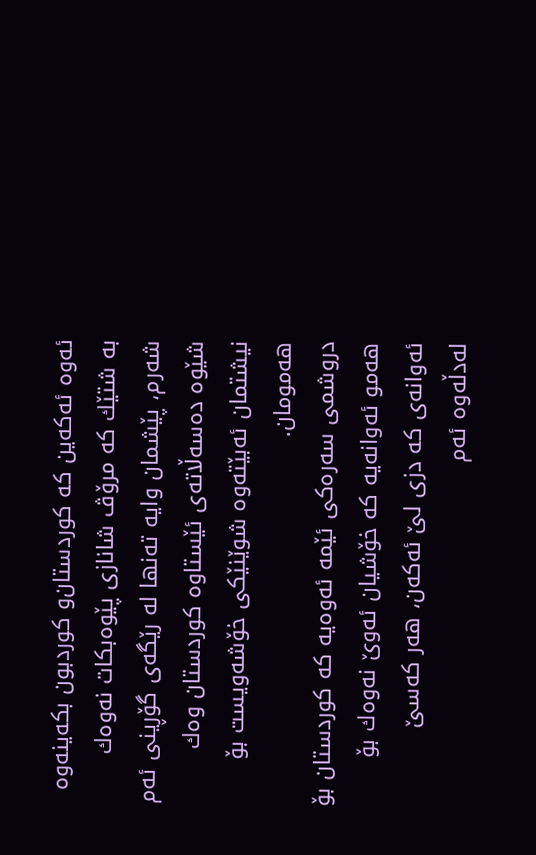ئه‌وه‌ ئه‌كه‌ین كه‌ كوردستان‌و كوردبون بكه‌ینه‌وه‌ به‌ شتێك كه‌ مرۆڤ شانازی‌ پێوه‌بكات نه‌وه‌ك شه‌رم، پێشمان وایه‌ ته‌نها له‌ رێگه‌ی‌ گۆڕینی‌ ئه‌م شێوه‌ ده‌سه‌ڵاته‌ی‌ ئێستاوه‌ كوردستان وه‌ك نیشتمان ئه‌بێته‌وه‌ شوێنێكی‌ خۆشه‌ویست بۆ هه‌مومان.
دروشمی‌ سه‌ره‌كی‌ ئێمه‌ ئه‌وه‌یه‌ كه‌ كوردستان بۆ هه‌مو ئه‌وانه‌یه‌ كه‌ خۆشیان ئه‌وێ‌ نه‌وه‌ك بۆ ئه‌وانه‌ی‌ كه‌ دزی‌ لێ ئه‌كه‌ن، هه‌ر كه‌سێ له‌دڵه‌وه‌ ئه‌م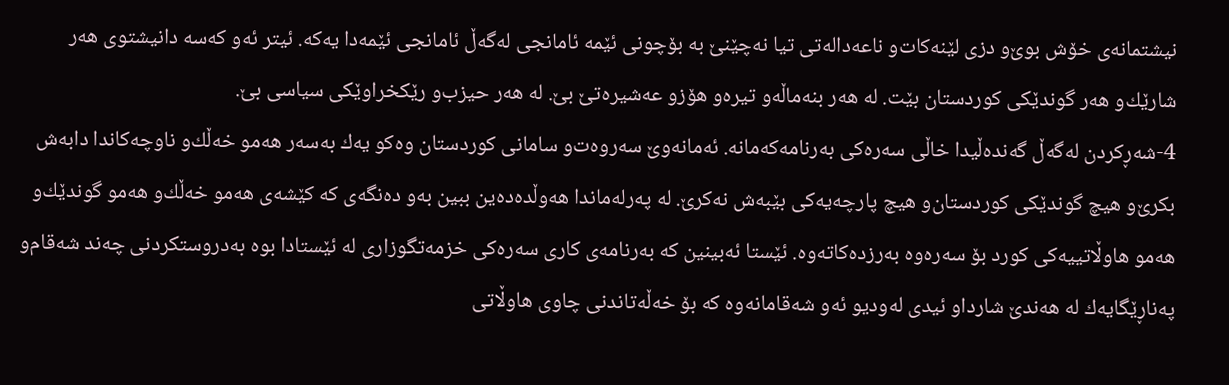نیشتمانه‌ی‌ خۆش بوێ‌و دزی‌ لێنه‌كات‌و ناعه‌داله‌تی‌ تیا نه‌چێنێ به‌ بۆچونی‌ ئێمه‌ ئامانجی‌ له‌گه‌ڵ ئامانجی‌ ئێمه‌دا یه‌كه‌. ئیتر ئه‌و كه‌سه‌ دانیشتوی‌ هه‌ر شارێك‌و هه‌ر گوندێكی‌ كوردستان بێت. له‌ هه‌ر بنه‌ماڵه‌و تیره‌و هۆزو عه‌شیره‌تێ‌ بێ. له‌ هه‌ر حیزب‌و رێكخراوێكی‌ سیاسی‌ بێ.
4-شه‌ڕكردن له‌گه‌ڵ گه‌نده‌ڵیدا خاڵی‌ سه‌ره‌كی‌ به‌رنامه‌كه‌مانه‌. ئه‌مانه‌وێ‌ سه‌روه‌ت‌و سامانی‌ كوردستان وه‌كو یه‌ك به‌سه‌ر هه‌مو خه‌ڵك‌و ناوچه‌كاندا دابه‌ش بكرێ‌‌و هیچ گوندێكی‌ كوردستان‌و هیچ پارچه‌یه‌كی‌ بێبه‌ش نه‌كرێ‌. له‌ په‌رله‌ماندا هه‌وڵده‌ده‌ین ببین به‌و ده‌نگه‌ی‌ كه‌ كێشه‌ی‌ هه‌مو خه‌ڵك‌و هه‌مو گوندێك‌و هه‌مو هاوڵاتییه‌كی‌ كورد بۆ سه‌ره‌وه‌ به‌رزده‌كاته‌وه‌. ئێستا ئه‌بینین كه‌ به‌رنامه‌ی‌ كاری‌ سه‌ره‌كی‌ خزمه‌تگوزاری‌ له‌ ئێستادا بوه‌ به‌دروستكردنی‌ چه‌ند شه‌قام‌و په‌ناڕێگایه‌ك له‌ هه‌ندێ شارداو ئیدی‌ له‌ودیو ئه‌و شه‌قامانه‌وه‌ كه‌ بۆ خه‌ڵه‌تاندنی‌ چاوی‌ هاوڵاتی‌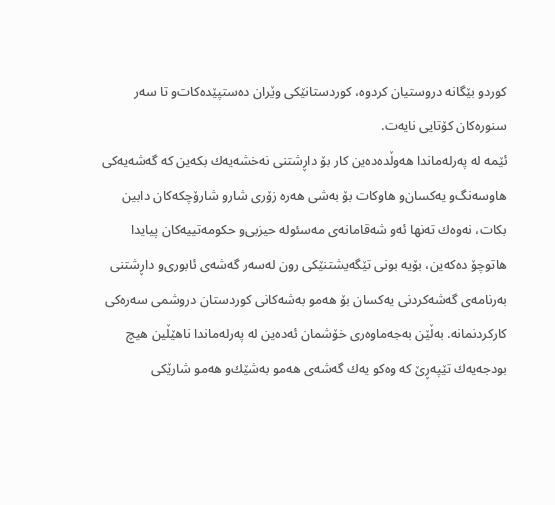كورد‌و بێگانه‌ دروستیان كردوه‌، كوردستانێكی‌ وێران ده‌ستپێده‌كات‌و تا سه‌ر سنوره‌كان كۆتایی‌ نایه‌ت.
ئێمه‌ له‌ په‌رله‌ماندا هه‌وڵده‌ده‌ین كار بۆ داڕشتنی‌ نه‌خشه‌یه‌ك بكه‌ین كه‌ گه‌شه‌یه‌كی‌ هاوسه‌نگ‌و یه‌كسان‌و هاوكات بۆ به‌شی‌ هه‌ره‌ زۆری‌ شارو شارۆچكه‌كان دابین بكات، نه‌وه‌ك ته‌نها ئه‌و شه‌قامانه‌ی‌ مه‌سئوله‌ حیزبی‌‌و حكومه‌تییه‌كان پیایدا هاتوچۆ ده‌كه‌ین، بۆیه‌ بونی‌ تێگه‌یشتنێكی‌ رون له‌سه‌ر گه‌شه‌ی‌ ئابوری‌‌و داڕشتنی‌ به‌رنامه‌ی‌ گه‌شه‌كردنی‌ یه‌كسان بۆ هه‌مو به‌شه‌كانی‌ كوردستان دروشمی‌ سه‌ره‌كی‌ كاركردنمانه‌. به‌ڵێن به‌جه‌ماوه‌ری‌ خۆشمان ئه‌ده‌ین له‌ په‌رله‌ماندا ناهێڵین هیچ بودجه‌یه‌ك تێپه‌ڕێ‌ كه‌ وه‌كو یه‌ك گه‌شه‌ی‌ هه‌مو به‌شێك‌و هه‌مو شارێكی‌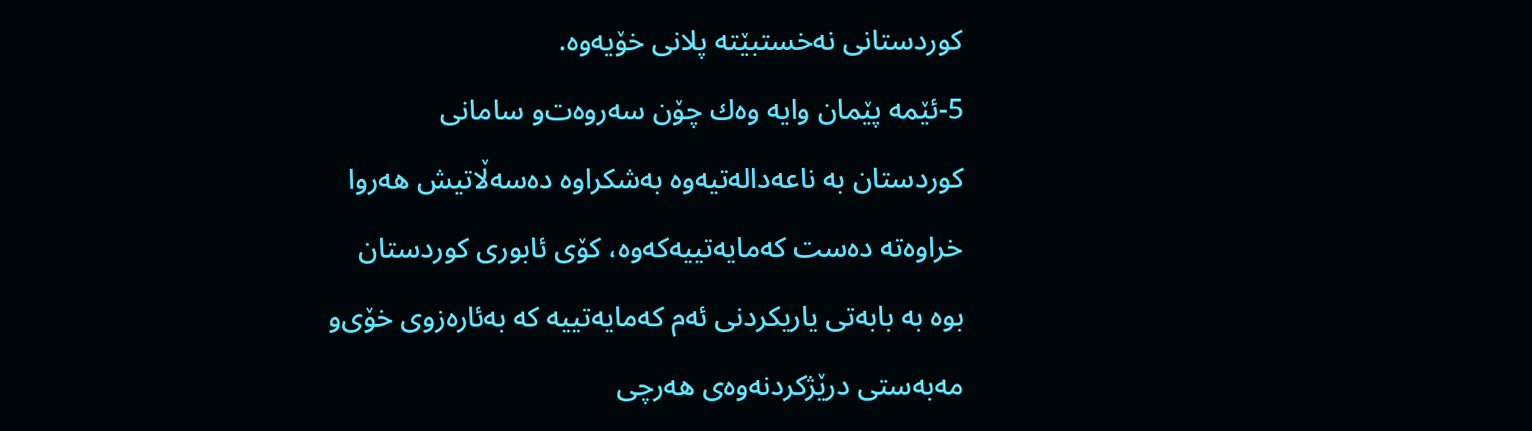كوردستانی‌ نه‌خستبێته‌ پلانی‌ خۆیه‌وه‌.
5-ئێمه‌ پێمان وایه‌ وه‌ك چۆن سه‌روه‌ت‌و سامانی‌ كوردستان به‌ ناعه‌داله‌تیه‌وه‌ به‌شكراوه‌ ده‌سه‌ڵاتیش هه‌روا خراوه‌ته‌ ده‌ست كه‌مایه‌تییه‌كه‌وه‌، كۆی‌ ئابوری‌ كوردستان بوه‌ به‌ بابه‌تی‌ یاریكردنی‌ ئه‌م كه‌مایه‌تییه‌ كه‌ به‌ئاره‌زوی‌ خۆی‌‌و مه‌به‌ستی‌ درێژكردنه‌وه‌ی‌ هه‌رچی‌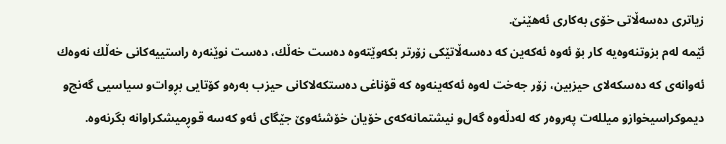زیاتری‌ ده‌سه‌ڵاتی‌ خۆی‌ به‌كاری‌ ئه‌هێنێ.
ئێمه‌ له‌م بزوتنه‌وه‌یه‌ كار بۆ ئه‌وه‌ ئه‌كه‌ین كه‌ ده‌سه‌ڵاتێكی‌ زۆرتر بكه‌وێته‌وه‌ ده‌ست خه‌ڵك، ده‌ست نوێنه‌ره‌ راستییه‌كانی‌ خه‌ڵك نه‌وه‌ك ئه‌وانه‌ی‌ كه‌ ده‌سكه‌لای‌ حیزبین، زۆر جه‌خت له‌وه‌ ئه‌كه‌ینه‌وه‌ كه‌ قۆناغی‌ ده‌ستكه‌لاكانی‌ حیزب به‌ره‌و كۆتایی‌ بڕوات‌و سیاسیی‌ گه‌نج‌و دیموكراسیخوازو میلله‌ت په‌روه‌ر كه‌ له‌دڵه‌وه‌ گه‌ل‌و نیشتمانه‌كه‌ی‌ خۆیان خۆشئه‌وێ‌ جێگای‌ ئه‌و كه‌سه‌ قوڕمیشكراوانه‌ بگرنه‌وه‌.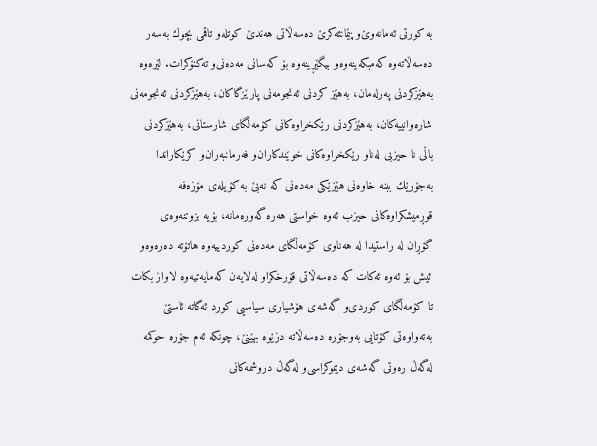به‌ كورتی‌ ئه‌مانه‌وێ‌‌و پێمانئه‌كرێ‌ ده‌سه‌ڵاتی‌ هه‌ندێ‌ كوتله‌و تاقمی‌ بچوك به‌سه‌ر ده‌سه‌ڵاته‌وه‌ كه‌مبكه‌ینه‌وه‌و بیگێڕینه‌وه‌ بۆ كه‌سانی‌ مه‌ده‌نی‌‌و ته‌كنۆكرات. لێره‌وه‌ به‌هێزكردنی‌ په‌رله‌مان، به‌هێز كردنی‌ ئه‌نجومه‌نی‌ پارێزگاكان، به‌هێزكردنی‌ ئه‌نجومه‌نی‌ شاره‌وانییه‌كان، به‌هێزكردنی‌ رێكخراوه‌كانی‌ كۆمه‌ڵگای‌ شارستانی‌، به‌هێزكردنی‌ باڵی‌ نا حیزبی‌ له‌ناو رێكخراوه‌كانی‌ خوێندكاران‌و فه‌رمانبه‌ران‌و كرێكاراندا به‌جۆرێك ببنه‌ خاوه‌نی‌ هێزێكی‌ مه‌ده‌نی‌ كه‌ نه‌بێ به‌ كۆیله‌ی‌ مۆزه‌فه‌ قوڕمیشكراوه‌كانی‌ حیزب ئه‌وه‌ خواستی‌ هه‌ره‌ گه‌وره‌مانه‌، بۆیه‌ بزوتنه‌وه‌ی‌ گۆڕان له‌ راستیدا له‌ هه‌ناوی‌ كۆمه‌ڵگای‌ مه‌ده‌نی‌ كوردییه‌وه‌ هاتۆته‌ ده‌ره‌وه‌و ئیش بۆ ئه‌وه‌ ئه‌كات كه‌ ده‌سه‌ڵاتی‌ قۆرخكراو له‌لایه‌ن كه‌مایه‌تیه‌وه‌ لاواز بكات تا كۆمه‌ڵگای‌ كوردی‌‌و گه‌شه‌ی‌ هۆشیاری‌ سیاسیی‌ كورد ئه‌گاته‌ ئاستێ‌ به‌ته‌واوه‌تی‌ كۆتایی‌ به‌وجۆره‌ ده‌سه‌ڵاته‌ دزێوه‌ بهێنێ‌، چونكه‌ ئه‌م جۆره‌ حوكمه‌ له‌گه‌ڵ ره‌وتی‌ گه‌شه‌ی‌ دیموكراسی‌‌و له‌گه‌ڵ دروشمه‌كانی‌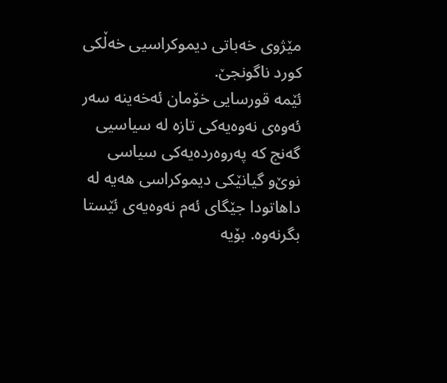مێژوی‌ خه‌باتی‌ دیموكراسیی‌ خه‌ڵكی‌ كورد ناگونجێ.
ئێمه‌ قورسایی‌ خۆمان ئه‌خه‌ینه‌ سه‌ر ئه‌وه‌ی‌ نه‌وه‌یه‌كی‌ تازه‌ له‌ سیاسیی‌ گه‌نج كه‌ په‌روه‌رده‌یه‌كی‌ سیاسی‌ نوێ‌‌و گیانێكی‌ دیموكراسی‌ هه‌یه‌ له‌ داهاتودا جێگای‌ ئه‌م نه‌وه‌یه‌ی‌ ئێستا بگرنه‌وه‌. بۆیه‌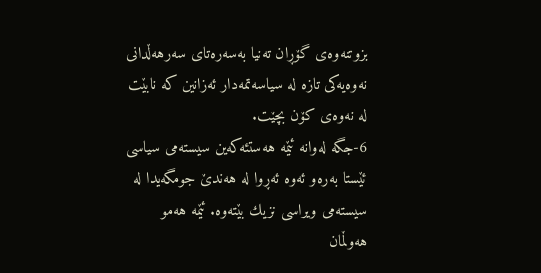بزوتنه‌وه‌ی‌ گۆڕان ته‌نیا به‌سه‌ره‌تای‌ سه‌رهه‌ڵدانی‌ نه‌وه‌یه‌كی‌ تازه‌ له‌ سیاسه‌تمه‌دار ئه‌زانین كه‌ نابێت له‌ نه‌وه‌ی‌ كۆن بچێت.
6-جگه‌ له‌وانه‌ ئێمه‌ هه‌ستئه‌كه‌ین سیسته‌می‌ سیاسی‌ ئێستا به‌ره‌و ئه‌وه‌ ئه‌ڕوا له‌ هه‌ندێ‌ جومگه‌یدا له‌ سیسته‌می‌ ویراسی‌ نزیك بێته‌وه‌. ئێمه‌ هه‌مو هه‌وڵمان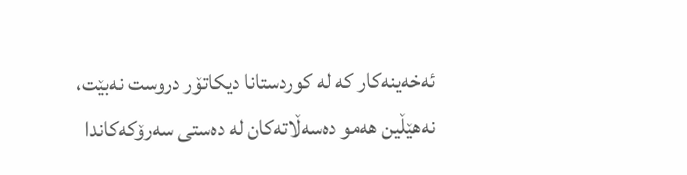ئه‌خه‌ینه‌كار كه‌ له‌ كوردستانا دیكاتۆر دروست نه‌بێت، نه‌هێڵین هه‌مو ده‌سه‌ڵاته‌كان له‌ ده‌ستی‌ سه‌رۆكه‌كاندا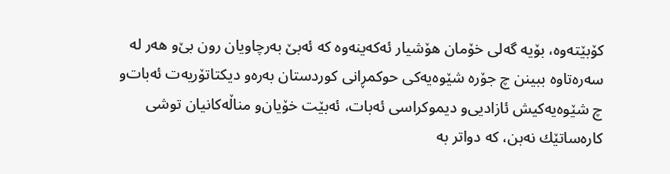كۆبێته‌وه‌، بۆیه‌ گه‌لی‌ خۆمان هۆشیار ئه‌كه‌ینه‌وه‌ كه‌ ئه‌بێ به‌رچاویان رون بێ‌و هه‌ر له‌ سه‌ره‌تاوه‌ ببینن چ جۆره‌ شێوه‌یه‌كی‌ حوكمڕانی‌ كوردستان به‌ره‌و دیكتاتۆریه‌ت ئه‌بات‌و چ شێوه‌یه‌كیش ئازادیی‌‌و دیموكراسی‌ ئه‌بات، ئه‌بێت خۆیان‌و مناڵه‌كانیان توشی‌ كاره‌ساتێك نه‌بن، كه‌ دواتر به‌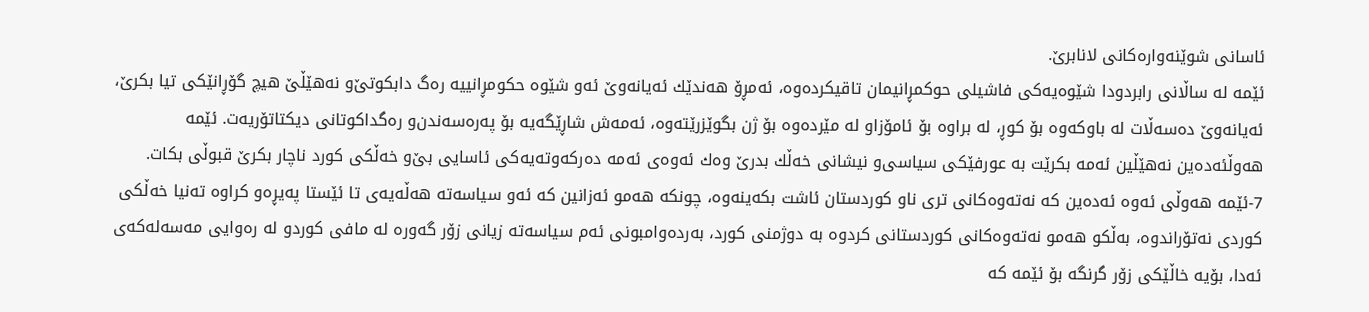ئاسانی‌ شوێنه‌واره‌كانی‌ لانابرێ.
ئێمه‌ له‌ ساڵانی‌ رابردودا شێوه‌یه‌كی‌ فاشیلی‌ حوكمڕانیمان تاقیكرده‌وه‌، ئه‌مڕۆ هه‌ندێك ئه‌یانه‌وێ ئه‌و شێوه‌ حكومڕانییه‌ ره‌گ دابكوتێ‌و نه‌هێڵێ‌ هیچ گۆڕانێكی‌ تیا بكرێ‌، ئه‌یانه‌وێ‌ ده‌سه‌ڵات له‌ باوكه‌وه‌ بۆ كوڕ، له‌ براوه‌ بۆ ئامۆزاو له‌ مێرده‌وه‌ بۆ ژن بگوێزرێته‌وه‌، ئه‌مه‌ش شاڕێگه‌یه‌ بۆ په‌ره‌سه‌ندن‌و ره‌گداكوتانی‌ دیكتاتۆریه‌ت. ئێمه‌ هه‌وڵئه‌ده‌ین نه‌هێڵین ئه‌مه‌ بكرێت به‌ عورفێكی‌ سیاسی‌‌و نیشانی‌ خه‌ڵك بدرێ وه‌ك ئه‌وه‌ی‌ ئه‌مه‌ ده‌ركه‌وته‌یه‌كی‌ ئاسایی‌ بێ‌و خه‌ڵكی‌ كورد ناچار بكرێ‌ قبوڵی‌ بكات.
7-ئێمه‌ هه‌وڵی‌ ئه‌وه‌ ئه‌ده‌ین كه‌ نه‌ته‌وه‌كانی‌ تری‌ ناو كوردستان ئاشت بكه‌ینه‌وه‌، چونكه‌ هه‌مو ئه‌زانین كه‌ ئه‌و سیاسه‌ته‌ هه‌ڵه‌یه‌ی‌ تا ئێستا په‌یڕه‌و كراوه‌ ته‌نیا خه‌ڵكی‌ كوردی‌ نه‌تۆراندوه‌، به‌ڵكو هه‌مو نه‌ته‌وه‌كانی‌ كوردستانی‌ كردوه‌ به‌ دوژمنی‌ كورد، به‌رده‌وامبونی‌ ئه‌م سیاسه‌ته‌ زیانی‌ زۆر گه‌وره‌ له‌ مافی‌ كوردو له‌ ره‌وایی‌ مه‌سه‌له‌كه‌ی ئه‌دا، بۆیه‌ خاڵێكی‌ زۆر گرنگه‌ بۆ ئێمه‌ كه‌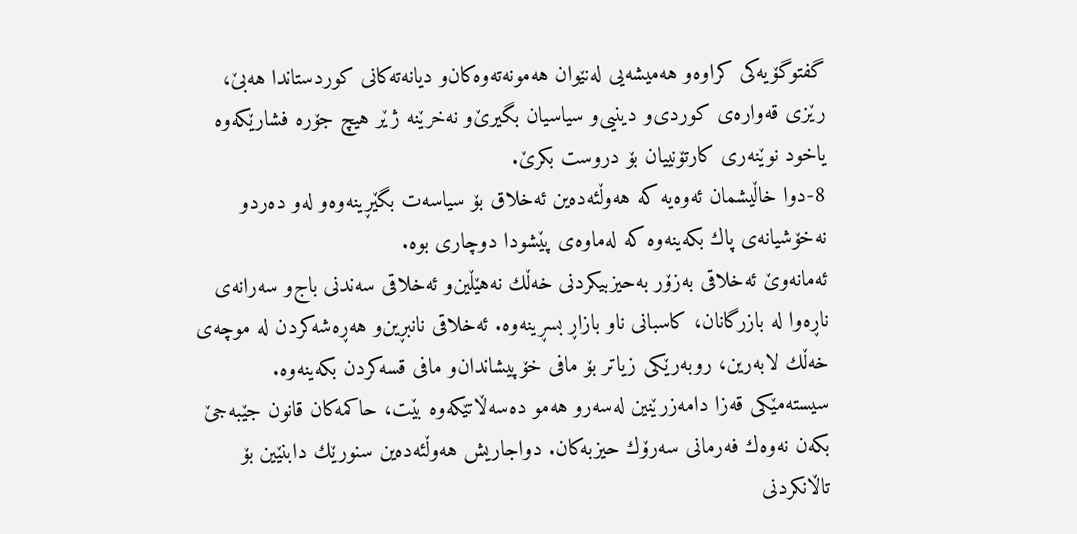گفتوگۆیه‌كی‌ كراوه‌و هه‌میشه‌یی‌ له‌نێوان هه‌مونه‌ته‌وه‌كان‌و دیانه‌ته‌كانی‌ كوردستاندا هه‌بێ، رێزی‌ قه‌واره‌ی‌ كوردی‌‌و دینیی‌‌و سیاسیان بگیرێ‌و نه‌خرێنه‌ ژێر هیچ جۆره‌ فشارێكه‌وه‌ یاخود نوێنه‌ری‌ كارتۆنییان بۆ دروست بكرێ.
8-دوا خاڵیشمان ئه‌وه‌یه‌ كه‌ هه‌وڵئه‌ده‌ین ئه‌خلاق بۆ سیاسه‌ت بگێڕینه‌وه‌و له‌و ده‌ردو نه‌خۆشیانه‌ی‌ پاك بكه‌ینه‌وه‌ كه‌ له‌ماوه‌ی‌ پێشودا دوچاری‌ بوه‌.
ئه‌مانه‌وێ‌ ئه‌خلاقی‌ به‌زۆر به‌حیزبیكردنی‌ خه‌ڵك نه‌هێڵین‌و ئه‌خلاقی‌ سه‌ندنی‌ باج‌و سه‌رانه‌ی‌ ناڕه‌وا له‌ بازرگانان، كاسبانی‌ ناو بازاڕ بسڕینه‌وه‌. ئه‌خلاقی‌ نانبڕین‌و هه‌ڕه‌شه‌كردن له‌ موچه‌ی‌ خه‌ڵك لابه‌رین، روبه‌رێكی‌ زیاتر بۆ مافی‌ خۆپیشاندان‌و مافی‌ قسه‌كردن بكه‌ینه‌وه‌. سیسته‌مێكی‌ قه‌زا دامه‌زرێنین له‌سه‌رو هه‌مو ده‌سه‌ڵاتێكه‌وه‌ بێت، حاكمه‌كان قانون جێبه‌جێ بكه‌ن نه‌وه‌ك فه‌رمانی‌ سه‌رۆك حیزبه‌كان. دواجاریش هه‌وڵئه‌ده‌ین سنورێك دابنێین بۆ تاڵانكردنی‌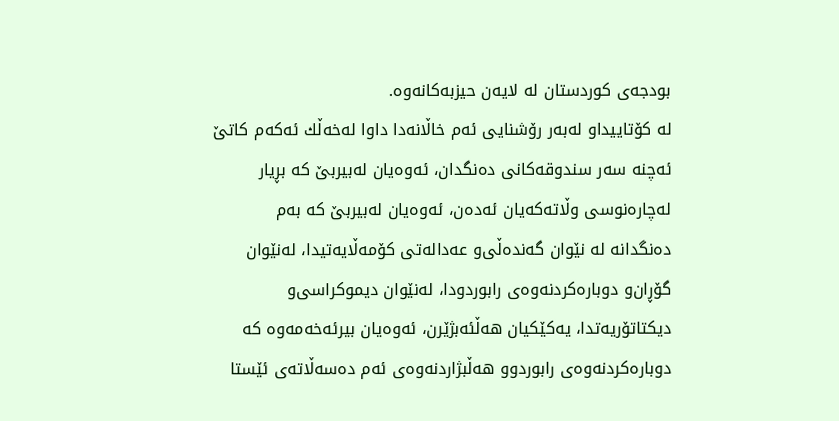بودجه‌ی‌ كوردستان له‌ لایه‌ن حیزبه‌كانه‌وه‌.
له‌ كۆتاییداو له‌به‌ر رۆشنایی ئه‌م خاڵانه‌دا داوا له‌خه‌ڵك ئه‌كه‌م كاتێ ئه‌چنه‌ سه‌ر سندوقه‌كانی‌ ده‌نگدان، ئه‌وه‌یان له‌بیربێ كه‌ بڕیار له‌چاره‌نوسی‌ وڵاته‌كه‌یان ئه‌ده‌ن، ئه‌وه‌یان له‌بیربێ كه‌ به‌م ده‌نگدانه‌ له‌ نێوان گه‌نده‌ڵی‌‌و عه‌داله‌تی‌ كۆمه‌ڵایه‌تیدا، له‌نێوان گۆڕان‌و دوباره‌كردنه‌وه‌ی‌ رابوردودا، له‌نێوان دیموكراسی‌‌و دیكتاتۆریه‌تدا، یه‌كێكیان هه‌ڵئه‌بژێرن، ئه‌وه‌یان بیرئه‌خه‌مه‌وه‌ كه‌ دوباره‌كردنه‌وه‌ی‌ رابوردو‌و هه‌ڵبژاردنه‌وه‌ی‌ ئه‌م ده‌سه‌ڵاته‌ی‌ ئێستا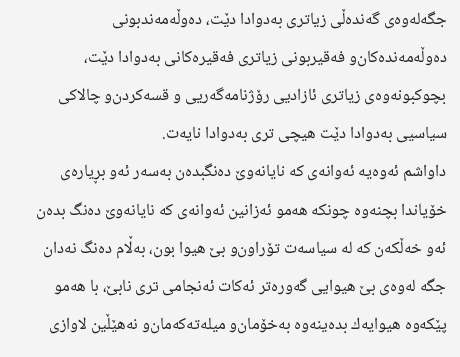جگه‌له‌وه‌ی‌ گه‌نده‌ڵی‌ زیاتری‌ به‌دوادا دێت، ده‌وڵه‌مه‌ندبونی‌ ده‌وڵه‌مه‌نده‌كان‌و فه‌قیربونی‌ زیاتری‌ فه‌قیره‌كانی‌ به‌دوادا دێت، بچوكبونه‌وه‌ی‌ زیاتری‌ ئازادیی‌ رۆژنامه‌گه‌ریی‌ ‌و قسه‌كردن‌و چالاكی سیاسیی‌ به‌دوادا دێت هیچی‌ تری‌ به‌دوادا نایه‌ت.
داواشم ئه‌وه‌یه‌ ئه‌وانه‌ی‌ كه‌ نایانه‌وێ‌ ده‌نگبده‌ن به‌سه‌ر ئه‌و بڕیاره‌ی‌ خۆیاندا بچنه‌وه‌ چونكه‌ هه‌مو ئه‌زانین ئه‌وانه‌ی‌ كه‌ نایانه‌وێ‌ ده‌نگ بده‌ن ئه‌و خه‌ڵكه‌ن كه‌ له‌ سیاسه‌ت تۆراون‌و بێ هیوا بون، به‌ڵام ده‌نگ نه‌دان جگه‌ له‌وه‌ی‌ بێ هیوایی‌ گه‌وره‌تر ئه‌كات ئه‌نجامی‌ تری‌ نابێ، با هه‌مو پێكه‌وه‌ هیوایه‌ك بده‌ینه‌وه‌ به‌خۆمان‌و میله‌ته‌كه‌مان‌و نه‌هێڵین لاوازی‌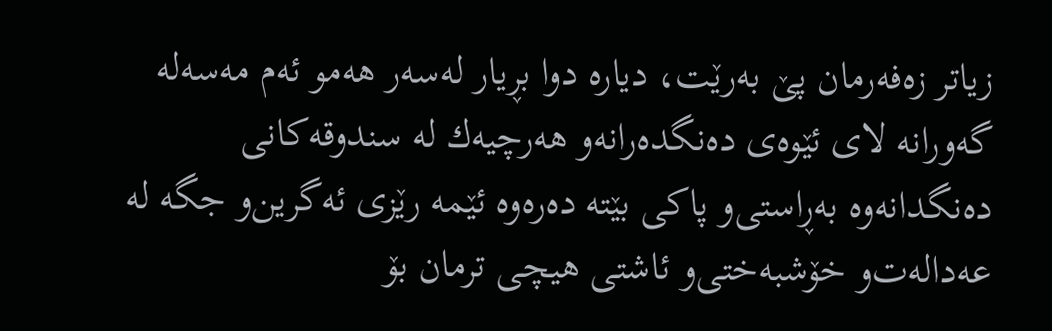زیاتر زه‌فه‌رمان پێ به‌رێت، دیاره‌ دوا بڕیار له‌سه‌ر هه‌مو ئه‌م مه‌سه‌له‌ گه‌ورانه‌ لای‌ ئێوه‌ی‌ ده‌نگده‌رانه‌‌و هه‌رچیه‌ك له‌ سندوقه‌كانی‌ ده‌نگدانه‌وه‌ به‌ڕاستی‌‌و پاكی‌ بێته‌ ده‌ره‌وه‌ ئێمه‌ رێزی‌ ئه‌گرین‌و جگه‌ له‌ عه‌داله‌ت‌و خۆشبه‌ختی‌‌و ئاشتی‌ هیچی‌ ترمان بۆ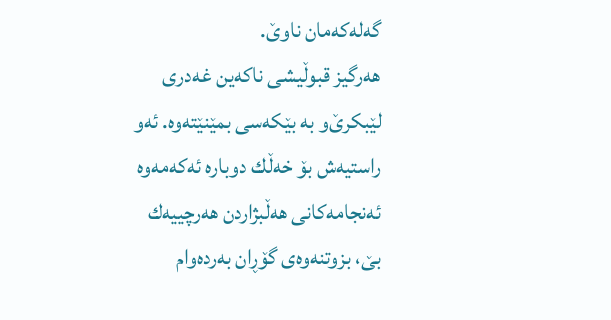گه‌له‌كه‌مان ناوێ‌.
هه‌رگیز قبوڵیشی‌ ناكه‌ین غه‌دری‌ لێبكرێ‌‌و به‌ بێكه‌سی‌ بمێنێته‌وه‌. ئه‌و راستیه‌ش بۆ خه‌ڵك دوباره‌ ئه‌كه‌مه‌وه‌ ئه‌نجامه‌كانی‌ هه‌ڵبژاردن هه‌رچییه‌ك بێ، بزوتنه‌وه‌ی‌ گۆڕان به‌رده‌وام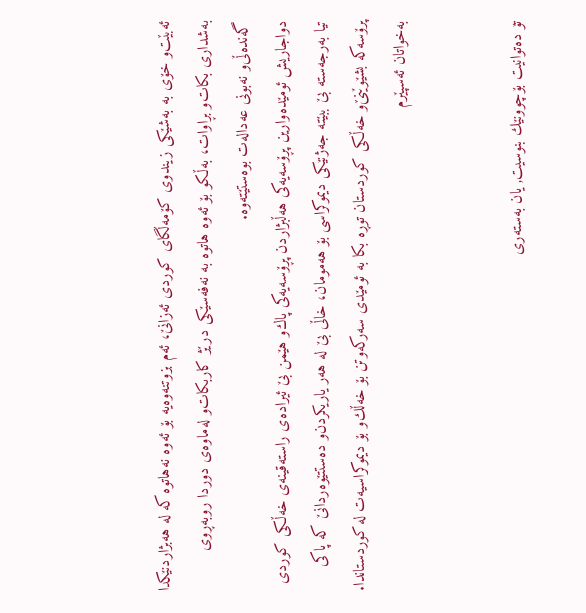ئه‌بێت‌و خۆی‌ به‌ به‌شێكی‌ زیندوی‌ كۆمه‌ڵگای‌ كوردی‌ ئه‌زانێ‌، ئه‌م بزوتنه‌وه‌یه‌ بۆ ئه‌وه‌ نه‌هاتوه‌ كه‌ له‌ هه‌بژاردنێكدا به‌شداری‌ بكات‌و بڕاوات، به‌ڵكو بۆ ئه‌وه‌ هاتوه‌ به‌ نه‌فه‌سێكی‌ درێژ كاربكات‌و له‌ماوه‌ی دوردا روبه‌ڕوی‌ گه‌نده‌ڵی‌‌و نه‌بونی‌ عه‌داله‌ت بوه‌ستێته‌وه‌.
دواجاریش ئومێده‌وارین پڕۆسه‌یه‌كی‌ هه‌ڵبژاردن پڕۆسه‌یه‌كی‌ پاك‌و هێمن بێ ئیراده‌ی‌ راسته‌قینه‌ی‌ خه‌ڵكی‌ كوردی‌ تیا به‌رجه‌سته‌ بێ ببێته‌ جه‌ژنێكی‌ دیموكراسی‌ بۆ هه‌مومان، خاڵی‌ بێ له‌ هه‌ر یاریكردن‌و ده‌ستتێوه‌ردانێ‌ كه‌ پاكی‌ پرۆسه‌كه‌ بشێوێنێ‌‌و خه‌ڵكی‌ كوردستان توڕه‌ بكا به‌ ئومێدی‌ سه‌ركه‌وتن بۆ خه‌ڵك‌و بۆ دیموكراسیه‌ت له‌ كوردستاندا.
به‌خواتان ئه‌سپێرم


تۆ ده‌توانیت بۆچوونێك بنوسیت, یان به‌سته‌ری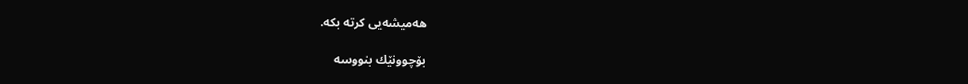هه‌میشه‌یی كرته‌ بكه‌.

بۆچوونێك بنووسه‌